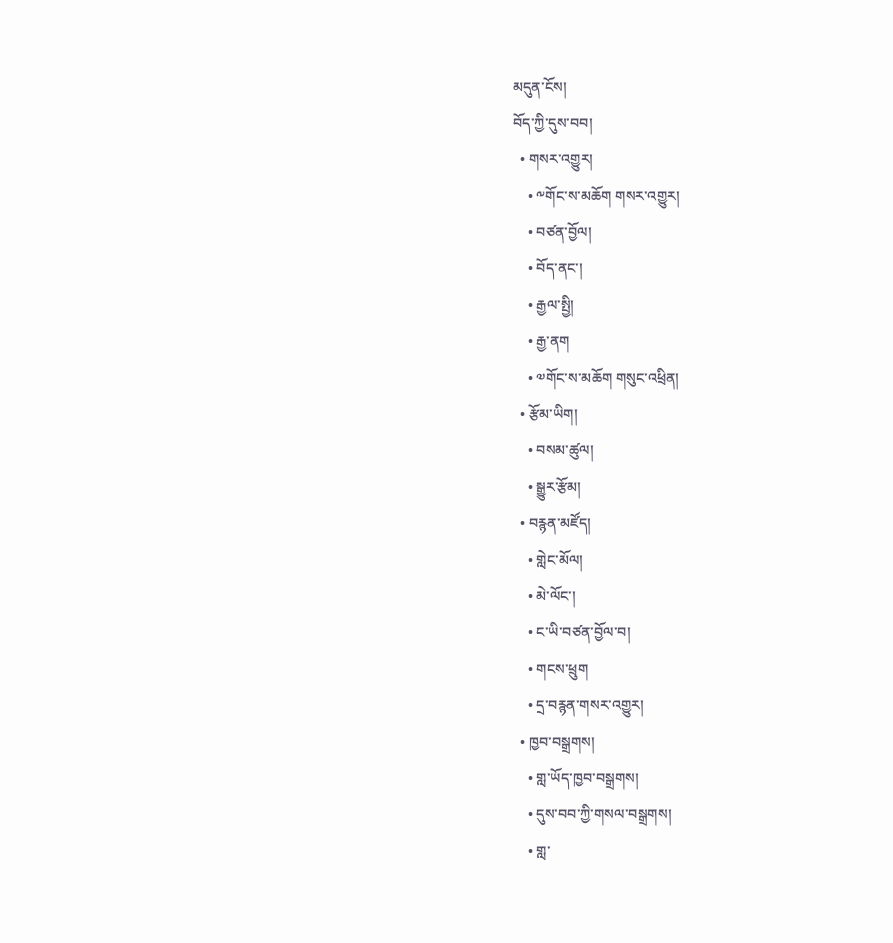མདུན་ངོས།
བོད་ཀྱི་དུས་བབ།
  • གསར་འགྱུར།
    • ༸གོང་ས་མཆོག གསར་འགྱུར།
    • བཙན་བྱོལ།
    • བོད་ནང་།
    • རྒྱལ་སྤྱི།
    • རྒྱ་ནག
    • ༧གོང་ས་མཆོག གསུང་འཕྲིན།
  • རྩོམ་ཡིག།
    • བསམ་ཚུལ།
    • སྒྱུར་རྩོམ།
  • བརྙན་མཛོད།
    • གླེང་མོལ།
    • མེ་ལོང་།
    • ང་ཡི་བཙན་བྱོལ་བ།
    • གངས་ཕྲུག
    • དྲ་བརྙན་གསར་འགྱུར།
  • ཁྱབ་བསྒྲགས།
    • གླ་ཡོད་ཁྱབ་བསྒྲགས།
    • དུས་བབ་ཀྱི་གསལ་བསྒྲགས།
    • གླ་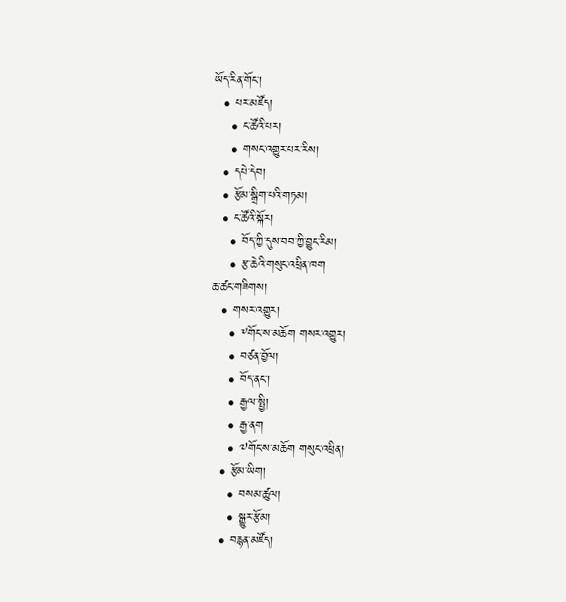ཡོད་རིན་གོང་།
  • པར་མཛོད།
    • ང་ཚོའི་པར།
    • གསང་འགྱུར་པར་རིས།
  • དཔེ་དེབ།
  • རྩོམ་སྒྲིག་པའི་གཏམ།
  • ང་ཚོའི་སྐོར།
    • བོད་ཀྱི་དུས་བབ་ཀྱི་བྱུང་རིམ།
    • རྩ་ཆེའི་གསུང་འཕྲིན་ཁག
ཆ་ཚང་གཟིགས།
  • གསར་འགྱུར།
    • ༸གོང་ས་མཆོག གསར་འགྱུར།
    • བཙན་བྱོལ།
    • བོད་ནང་།
    • རྒྱལ་སྤྱི།
    • རྒྱ་ནག
    • ༧གོང་ས་མཆོག གསུང་འཕྲིན།
  • རྩོམ་ཡིག།
    • བསམ་ཚུལ།
    • སྒྱུར་རྩོམ།
  • བརྙན་མཛོད།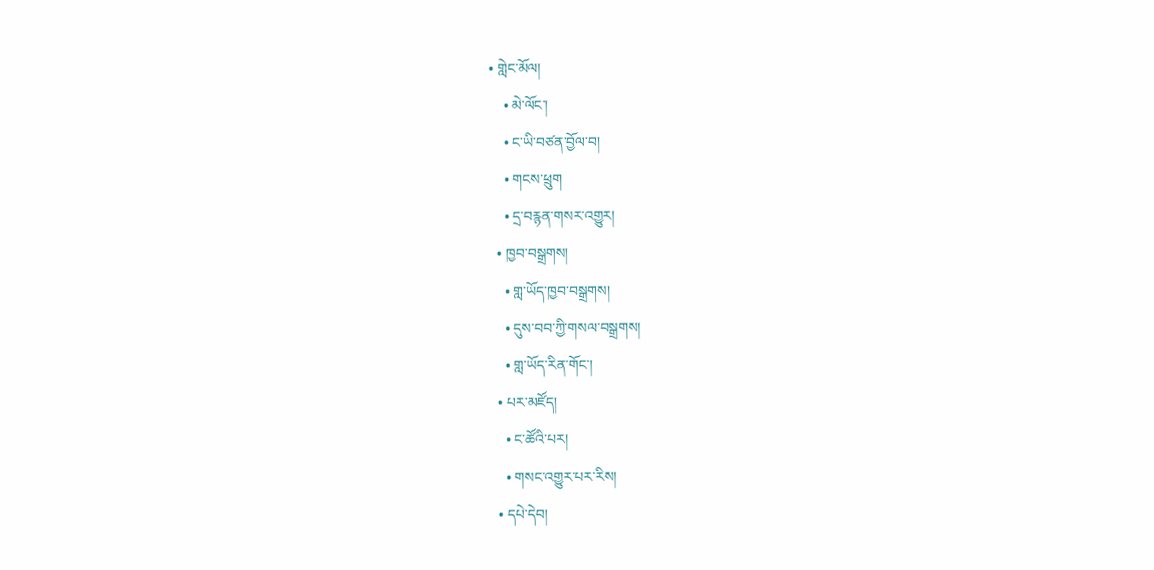• གླེང་མོལ།
    • མེ་ལོང་།
    • ང་ཡི་བཙན་བྱོལ་བ།
    • གངས་ཕྲུག
    • དྲ་བརྙན་གསར་འགྱུར།
  • ཁྱབ་བསྒྲགས།
    • གླ་ཡོད་ཁྱབ་བསྒྲགས།
    • དུས་བབ་ཀྱི་གསལ་བསྒྲགས།
    • གླ་ཡོད་རིན་གོང་།
  • པར་མཛོད།
    • ང་ཚོའི་པར།
    • གསང་འགྱུར་པར་རིས།
  • དཔེ་དེབ།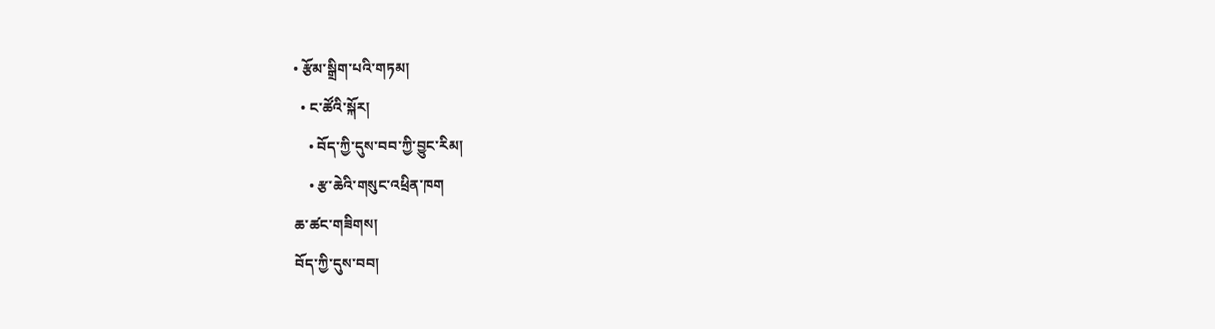• རྩོམ་སྒྲིག་པའི་གཏམ།
  • ང་ཚོའི་སྐོར།
    • བོད་ཀྱི་དུས་བབ་ཀྱི་བྱུང་རིམ།
    • རྩ་ཆེའི་གསུང་འཕྲིན་ཁག
ཆ་ཚང་གཟིགས།
བོད་ཀྱི་དུས་བབ།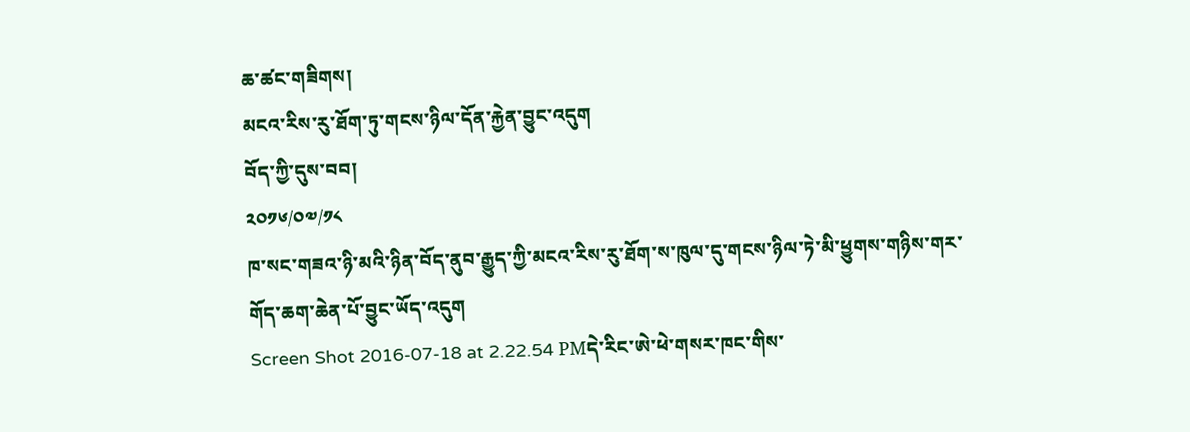ཆ་ཚང་གཟིགས།
མངའ་རིས་རུ་ཐོག་ཏུ་གངས་ཉིལ་དོན་རྐྱེན་བྱུང་འདུག
བོད་ཀྱི་དུས་བབ།
༢༠༡༦/༠༧/༡༨
ཁ་སང་གཟའ་ཉི་མའི་ཉིན་བོད་ནུབ་རྒྱུད་ཀྱི་མངའ་རིས་རུ་ཐོག་ས་ཁུལ་དུ་གངས་ཉིལ་ཏེ་མི་ཕྱུགས་གཉིས་གར་གོད་ཆག་ཆེན་པོ་བྱུང་ཡོད་འདུག
Screen Shot 2016-07-18 at 2.22.54 PMདེ་རིང་ཨེ་ཕེ་གསར་ཁང་གིས་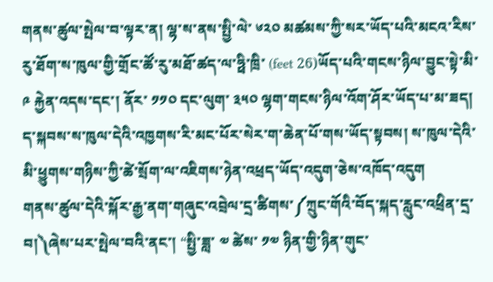གནས་ཚུལ་སྤེལ་བ་ལྟར་ན། ལྷ་ས་ནས་སྤྱི་ལེ་ ༦༢༠ མཚམས་ཀྱི་སར་ཡོད་པའི་མངའ་རིས་རུ་ཐོག་ས་ཁུལ་གྱི་གྲོང་ཚོ་རུ་མཐོ་ཚད་ལ་ཧྥི་ཁྲི་ (feet 26)ཡོད་པའི་གངས་ཉིལ་བྱུང་སྟེ་མི་ ༩ རྐྱེན་འདས་དང་། ནོར་ ༡༡༠ དང་ལུག་ ༣༥༠ ལྷག་གངས་ཉིལ་འོག་ཤོར་ཡོད་པ་མ་ཟད། ད་སྐབས་ས་ཁུལ་དེའི་འཁྱགས་རི་མང་པོར་སེར་ག་ཆེན་པོ་གས་ཡོད་སྟབས། ས་ཁུལ་དེའི་མི་ཕྱུགས་གཉིས་ཀྱི་ཚེ་སྲོག་ལ་འཇིགས་ཉེན་འཕྲད་ཡོད་འདུག་ཅེས་འཁོད་འདུག
གནས་ཚུལ་དེའི་སྐོར་རྒྱ་ནག་གཞུང་འབྲེལ་དྲ་ཚིགས་༼ཀྲུང་གོའི་བོད་སྐད་རླུང་འཕྲིན་དྲ་བ།༽ཞེས་པར་སྤེལ་བའི་ནང་། “སྤྱི་ཟླ་ ༧ ཚེས་ ༡༧ ཉིན་གྱི་ཉིན་གུང་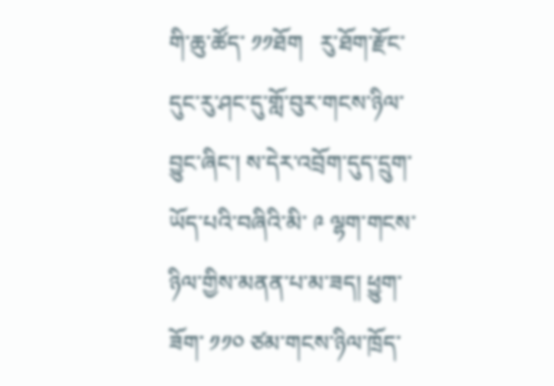གི་ཆུ་ཚོད་ ༡༡ཐོག   རུ་ཐོག་རྫོང་དུང་རུ་ཤང་དུ་གློ་བུར་གངས་ཉིལ་བྱུང་ཞིང་། ས་དེར་འབྲོག་དུད་དྲུག་ཡོད་པའི་བཞིའི་མི་ ༩ ལྷག་གངས་ཉིལ་གྱིས་མནན་པ་མ་ཟད། ཕྱུག་ཟོག་ ༡༡༠ ཙམ་གངས་ཉིལ་ཁྲོད་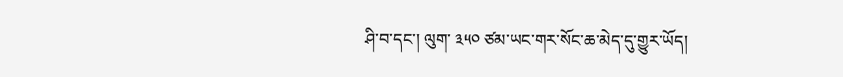ཤི་བ་དང་། ལུག་ ༣༥༠ ཙམ་ཡང་གར་སོང་ཆ་མེད་དུ་གྱུར་ཡོད།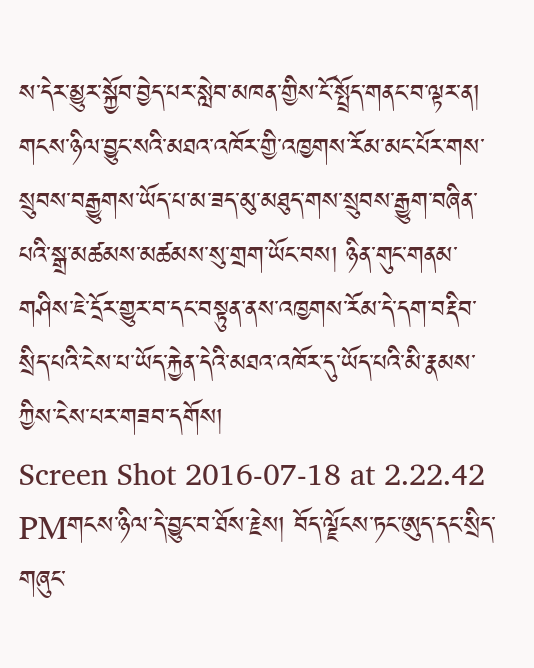ས་དེར་མྱུར་སྐྱོབ་བྱེད་པར་སླེབ་མཁན་གྱིས་ངོ་སྤྲོད་གནང་བ་ལྟར་ན། གངས་ཉིལ་བྱུང་སའི་མཐའ་འཁོར་གྱི་འཁྱགས་རོམ་མང་པོར་གས་སྲུབས་བརྒྱུགས་ཡོད་པ་མ་ཟད་མུ་མཐུད་གས་སྲུབས་རྒྱུག་བཞིན་པའི་སྒྲ་མཚམས་མཚམས་སུ་གྲག་ཡོང་བས། ཉིན་གུང་གནམ་གཤིས་ཇེ་དྲོར་གྱུར་བ་དང་བསྟུན་ནས་འཁྱགས་རོམ་དེ་དག་བརྡིབ་སྲིད་པའི་ངེས་པ་ཡོད་རྐྱེན་དེའི་མཐའ་འཁོར་དུ་ཡོད་པའི་མི་རྣམས་ཀྱིས་ངེས་པར་གཟབ་དགོས།
Screen Shot 2016-07-18 at 2.22.42 PMགངས་ཉིལ་དེ་བྱུང་བ་ཐོས་རྗེས། བོད་ལྗོངས་ཏང་ཨུད་དང་སྲིད་གཞུང་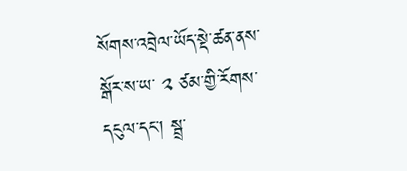སོགས་འབྲེལ་ཡོད་སྡེ་ཚན་ནས་སྒོར་ས་ཡ་ ༢ ཙམ་གྱི་རོགས་དངུལ་དང་། སྦྲ་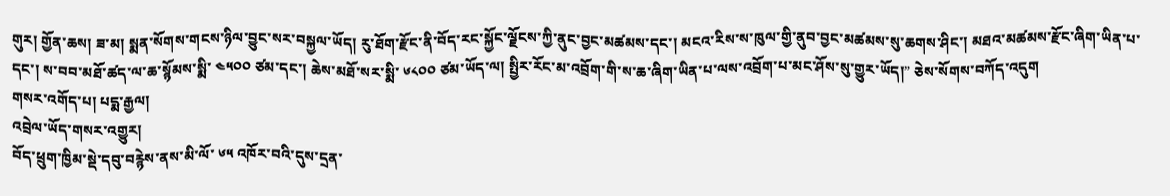གུར། གྱོན་ཆས། ཟ་མ། སྨན་སོགས་གངས་ཉིལ་བྱུང་སར་བསྐྱལ་ཡོད། རུ་ཐོག་རྫོང་ནི་བོད་རང་སྐྱོང་ལྗོངས་ཀྱི་ནུང་བྱང་མཚམས་དང་། མངའ་རིས་ས་ཁུལ་གྱི་ནུབ་བྱང་མཚམས་སུ་ཆགས་ཤིང་། མཐའ་མཚམས་རྫོང་ཞིག་ཡིན་པ་དང་། ས་བབ་མཐོ་ཚད་ལ་ཆ་སྙོམས་སྨི་ ༤༥༠༠ ཙམ་དང་། ཆེས་མཐོ་སར་སྨི་ ༦༨༠༠ ཙམ་ཡོད་ལ། སྤྱིར་རོང་མ་འབྲོག་གི་ས་ཆ་ཞིག་ཡིན་པ་ལས་འབྲོག་པ་མང་ཤོས་སུ་གྱུར་ཡོད།” ཅེས་སོགས་བཀོད་འདུག
གསར་འགོད་པ། པདྨ་རྒྱལ།
འབྲེལ་ཡོད་གསར་འགྱུར།
བོད་ཕྲུག་ཁྱིམ་སྡེ་དབུ་བརྙེས་ནས་མི་ལོ་ ༦༥ འཁོར་བའི་དུས་དྲན་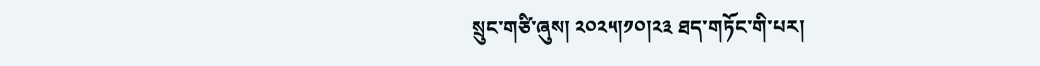སྲུང་གཙི་ཞུས། ༢༠༢༥།༡༠།༢༣ ཐད་གཏོང་གི་པར།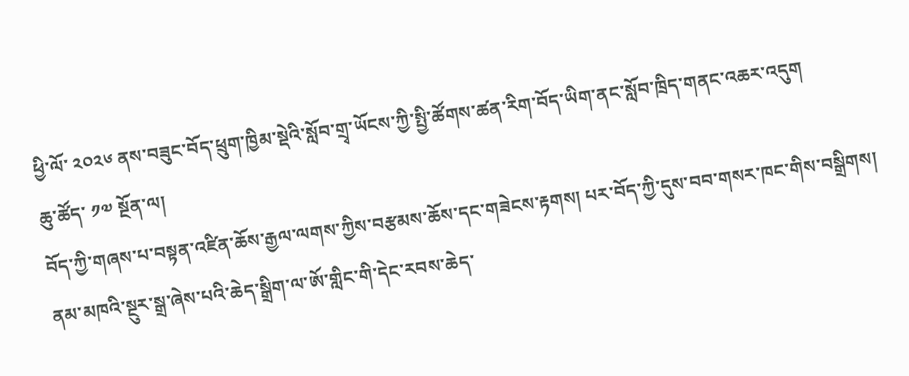ཕྱི་ལོ་ ༢༠༢༦ ནས་བཟུང་བོད་ཕྲུག་ཁྱིམ་སྡེའི་སློབ་གྲྭ་ཡོངས་ཀྱི་སྤྱི་ཚོགས་ཚན་རིག་བོད་ཡིག་ནང་སློབ་ཁྲིད་གནང་འཆར་འདུག
ཆུ་ཚོད་ ༡༧ སྔོན་ལ།
བོད་ཀྱི་གཞས་པ་བསྟན་འཛིན་ཆོས་རྒྱལ་ལགས་ཀྱིས་བརྩམས་ཆོས་དང་གཟེངས་རྟགས། པར་བོད་ཀྱི་དུས་བབ་གསར་ཁང་གིས་བསྒྲིགས།
ནམ་མཁའི་སྔུར་སྒྲ་ཞེས་པའི་ཆེད་སྒྲིག་ལ་ཨོ་གླིང་གི་དེང་རབས་ཆེད་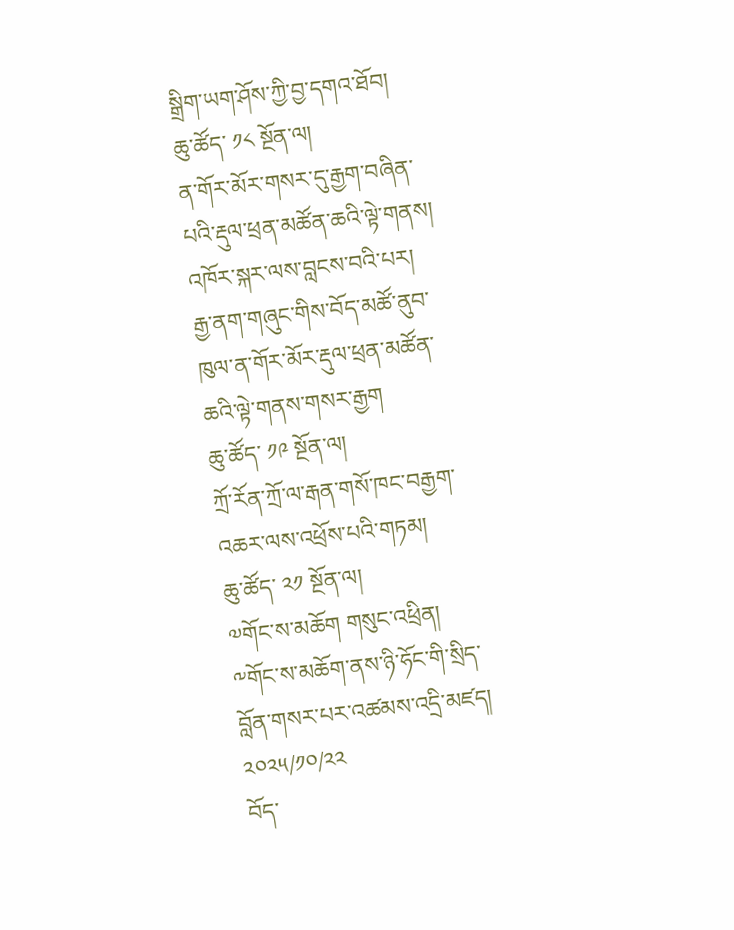སྒྲིག་ཡག་ཤོས་ཀྱི་བྱ་དགའ་ཐོབ།
ཆུ་ཚོད་ ༡༨ སྔོན་ལ།
ན་གོར་མོར་གསར་དུ་རྒྱག་བཞིན་པའི་རྡུལ་ཕྲན་མཚོན་ཆའི་ལྟེ་གནས། འཁོར་སྐར་ལས་བླངས་བའི་པར།
རྒྱ་ནག་གཞུང་གིས་བོད་མཚོ་ནུབ་ཁུལ་ན་གོར་མོར་རྡུལ་ཕྲན་མཚོན་ཆའི་ལྟེ་གནས་གསར་རྒྱག
ཆུ་ཚོད་ ༡༩ སྔོན་ལ།
ཀྲོ་རོན་ཀྲོ་ལ་རྒན་གསོ་ཁང་བརྒྱག་འཆར་ལས་འཕྲོས་པའི་གཏམ།
ཆུ་ཚོད་ ༢༡ སྔོན་ལ།
༧གོང་ས་མཆོག གསུང་འཕྲིན།
༸གོང་ས་མཆོག་ནས་ཉི་ཧོང་གི་སྲིད་བློན་གསར་པར་འཚམས་འདྲི་མཛད།
༢༠༢༥/༡༠/༢༢
བོད་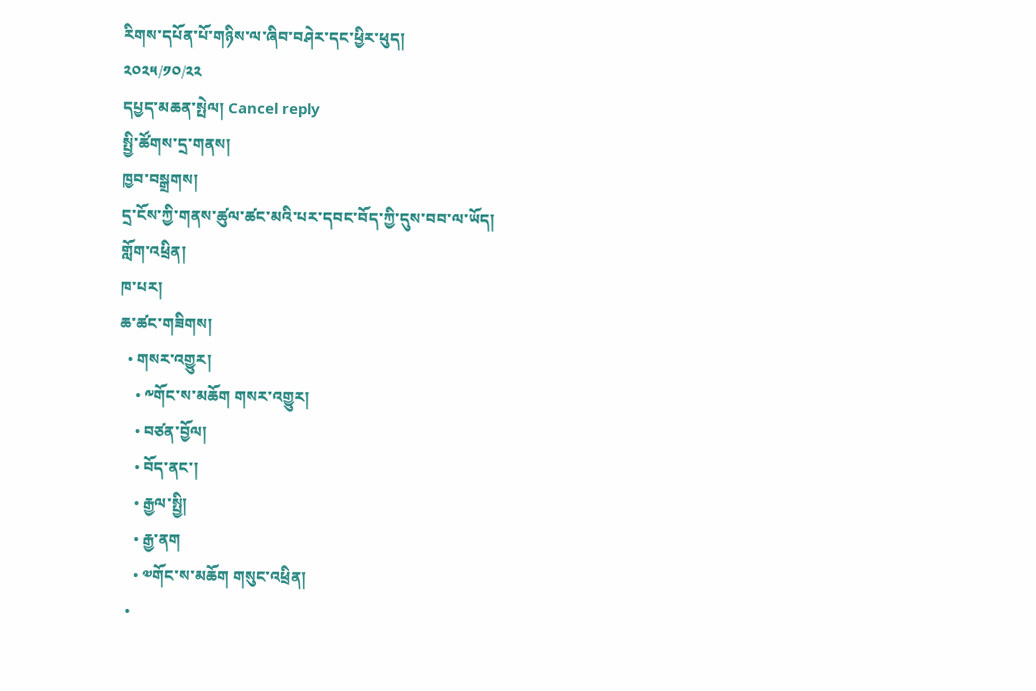རིགས་དཔོན་པོ་གཉིས་ལ་ཞིབ་བཤེར་དང་ཕྱིར་ཕུད།
༢༠༢༥/༡༠/༢༢
དཔྱད་མཆན་སྤེལ། Cancel reply
སྤྱི་ཚོགས་དྲ་གནས།
ཁྱབ་བསྒྲགས།
དྲ་ངོས་ཀྱི་གནས་ཚུལ་ཚང་མའི་པར་དབང་བོད་ཀྱི་དུས་བབ་ལ་ཡོད།
གློག་འཕྲིན།
ཁ་པར།
ཆ་ཚང་གཟིགས།
  • གསར་འགྱུར།
    • ༸གོང་ས་མཆོག གསར་འགྱུར།
    • བཙན་བྱོལ།
    • བོད་ནང་།
    • རྒྱལ་སྤྱི།
    • རྒྱ་ནག
    • ༧གོང་ས་མཆོག གསུང་འཕྲིན།
  •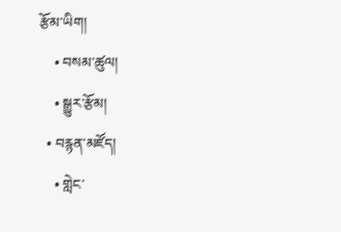རྩོམ་ཡིག།
    • བསམ་ཚུལ།
    • སྒྱུར་རྩོམ།
  • བརྙན་མཛོད།
    • གླེང་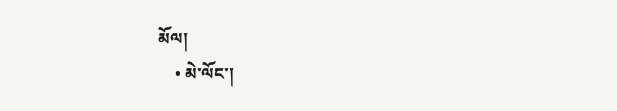མོལ།
    • མེ་ལོང་།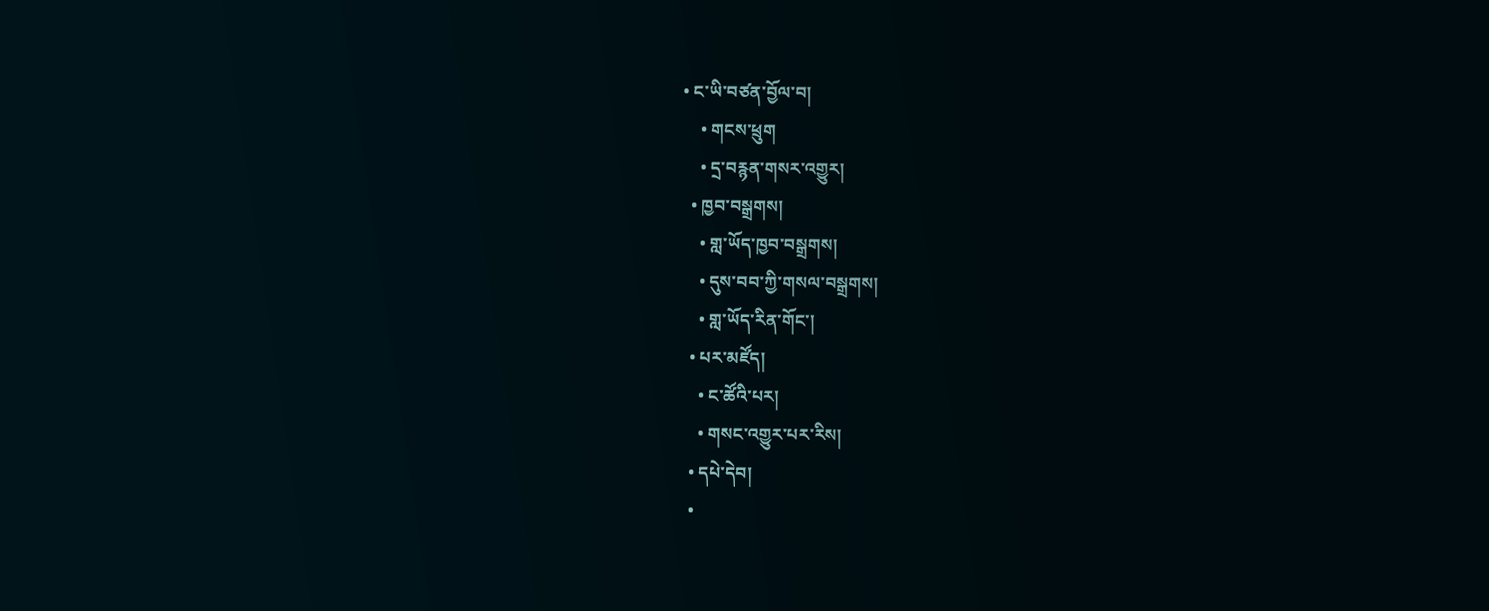• ང་ཡི་བཙན་བྱོལ་བ།
    • གངས་ཕྲུག
    • དྲ་བརྙན་གསར་འགྱུར།
  • ཁྱབ་བསྒྲགས།
    • གླ་ཡོད་ཁྱབ་བསྒྲགས།
    • དུས་བབ་ཀྱི་གསལ་བསྒྲགས།
    • གླ་ཡོད་རིན་གོང་།
  • པར་མཛོད།
    • ང་ཚོའི་པར།
    • གསང་འགྱུར་པར་རིས།
  • དཔེ་དེབ།
  •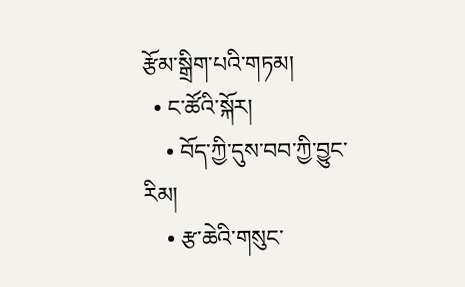རྩོམ་སྒྲིག་པའི་གཏམ།
  • ང་ཚོའི་སྐོར།
    • བོད་ཀྱི་དུས་བབ་ཀྱི་བྱུང་རིམ།
    • རྩ་ཆེའི་གསུང་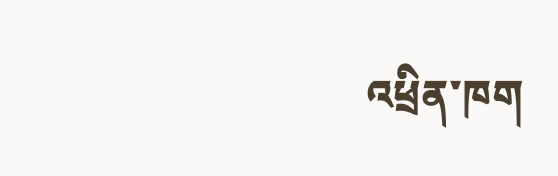འཕྲིན་ཁག